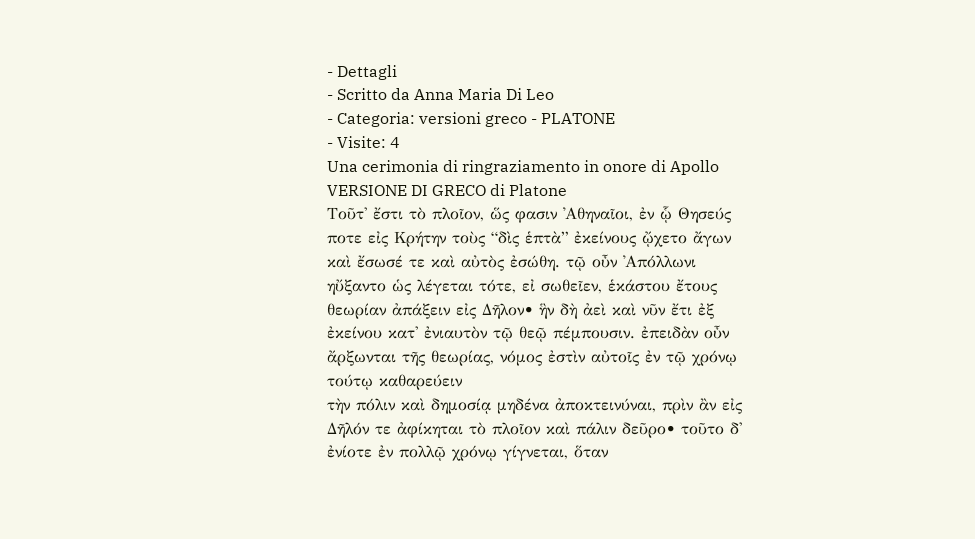- Dettagli
- Scritto da Anna Maria Di Leo
- Categoria: versioni greco - PLATONE
- Visite: 4
Una cerimonia di ringraziamento in onore di Apollo
VERSIONE DI GRECO di Platone
Τοῦτ' ἔστι τὸ πλοῖον, ὥς φασιν ᾿Αθηναῖοι, ἐν ᾧ Θησεύς ποτε εἰς Κρήτην τοὺς “δὶς ἑπτὰ” ἐκείνους ᾤχετο ἄγων καὶ ἔσωσέ τε καὶ αὐτὸς ἐσώθη. τῷ οὖν ᾿Απόλλωνι ηὔξαντο ὡς λέγεται τότε, εἰ σωθεῖεν, ἑκάστου ἔτους θεωρίαν ἀπάξειν εἰς Δῆλον• ἣν δὴ ἀεὶ καὶ νῦν ἔτι ἐξ ἐκείνου κατ' ἐνιαυτὸν τῷ θεῷ πέμπουσιν. ἐπειδὰν οὖν ἄρξωνται τῆς θεωρίας, νόμος ἐστὶν αὐτοῖς ἐν τῷ χρόνῳ τούτῳ καθαρεύειν
τὴν πόλιν καὶ δημοσίᾳ μηδένα ἀποκτεινύναι, πρὶν ἂν εἰς Δῆλόν τε ἀφίκηται τὸ πλοῖον καὶ πάλιν δεῦρο• τοῦτο δ' ἐνίοτε ἐν πολλῷ χρόνῳ γίγνεται, ὅταν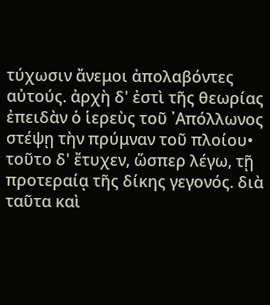τύχωσιν ἄνεμοι ἀπολαβόντες αὐτούς. ἀρχὴ δ' ἐστὶ τῆς θεωρίας ἐπειδὰν ὁ ἱερεὺς τοῦ ᾿Απόλλωνος στέψῃ τὴν πρύμναν τοῦ πλοίου• τοῦτο δ' ἔτυχεν, ὥσπερ λέγω, τῇ προτεραίᾳ τῆς δίκης γεγονός. διὰ ταῦτα καὶ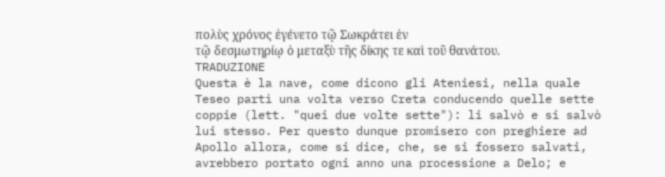πολὺς χρόνος ἐγένετο τῷ Σωκράτει ἐν
τῷ δεσμωτηρίῳ ὁ μεταξὺ τῆς δίκης τε καὶ τοῦ θανάτου.
TRADUZIONE
Questa è la nave, come dicono gli Ateniesi, nella quale Teseo partì una volta verso Creta conducendo quelle sette coppie (lett. "quei due volte sette"): li salvò e si salvò lui stesso. Per questo dunque promisero con preghiere ad Apollo allora, come si dice, che, se si fossero salvati, avrebbero portato ogni anno una processione a Delo; e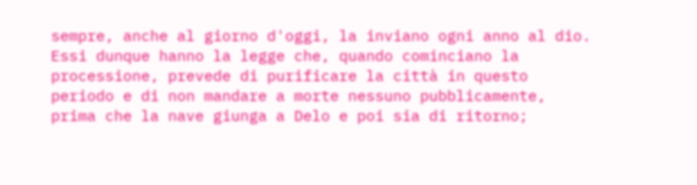sempre, anche al giorno d'oggi, la inviano ogni anno al dio. Essi dunque hanno la legge che, quando cominciano la processione, prevede di purificare la città in questo periodo e di non mandare a morte nessuno pubblicamente, prima che la nave giunga a Delo e poi sia di ritorno;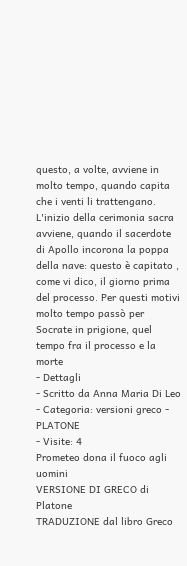questo, a volte, avviene in molto tempo, quando capita che i venti li trattengano. L'inizio della cerimonia sacra avviene, quando il sacerdote di Apollo incorona la poppa della nave: questo è capitato , come vi dico, il giorno prima del processo. Per questi motivi molto tempo passò per Socrate in prigione, quel tempo fra il processo e la morte
- Dettagli
- Scritto da Anna Maria Di Leo
- Categoria: versioni greco - PLATONE
- Visite: 4
Prometeo dona il fuoco agli uomini
VERSIONE DI GRECO di Platone
TRADUZIONE dal libro Greco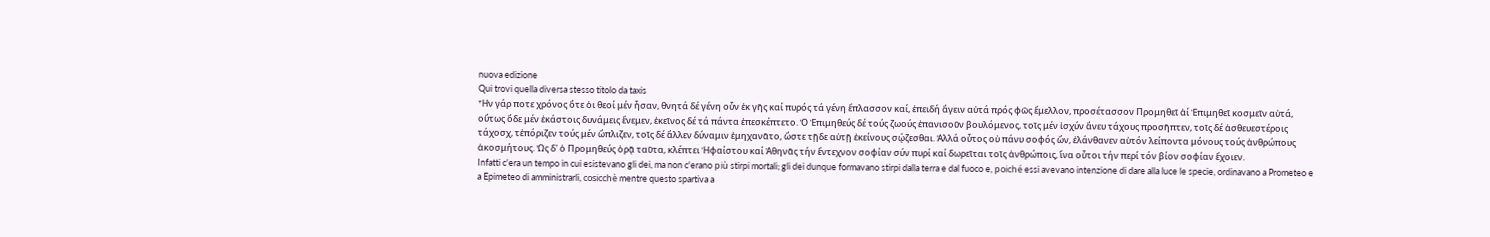nuova edizione
Qui trovi quella diversa stesso titolo da taxis
Ἦν γάρ ποτε χρόνος ὅτε ὁι θεοί μέν ἦσαν, θνητά δέ γένη οὖν ἐκ γῆς καί πυρός τά γένη ἔπλασσον καί, ἐπειδή ἄγειν αὐτά πρός φῶς ἔμελλον, προσέτασσον Προμηθεῖ ἁί Ἐπιμηθεῖ κοσμεῖν αὐτά, οὕτως ὅδε μέν ἑκάστοις δυνάμεις ἔνεμεν, ἐκεῖνος δέ τά πάντα ἐπεσκέπτετο. Ὁ Ἐπιμηθεύς δέ τούς ζωούς ἐπανισοῦν βουλόμενος, τοῖς μέν ἰσχύν ἄνευ τάχους προσῆπτεν, τοῖς δέ ἀσθευεστέροις τάχοσχ, τἑπόριζεν τούς μέν ὤπλιζεν, τοῖς δέ ἄλλεν δύναμιν ἐμηχανᾶτο, ὥστε τῇδε αὐτῇ ἐκείνους σῴζεσθαι. Ἀλλά οὗτος οὐ πάνυ σοφός ὤν, ἐλάνθανεν αὑτόν λείποντα μόνους τούς ἀνθρώπους ἀκοσμήτους. Ὡς δ' ὁ Προμηθεύς ὁρᾷ ταῦτα, κλέπτει Ἡφαίστου καί Ἀθηνᾶς τήν ἔντεχνον σοφίαν σύν πυρί καί δωρεῖται τοῖς ἀνθρώποις, ἵνα οὗτοι τήν περί τόν βίον σοφίαν ἔχοιεν.
Infatti c'era un tempo in cui esistevano gli dei, ma non c'erano più stirpi mortali; gli dei dunque formavano stirpi dalla terra e dal fuoco e, poiché essi avevano intenzione di dare alla luce le specie, ordinavano a Prometeo e a Epimeteo di amministrarli, cosicchè mentre questo spartiva a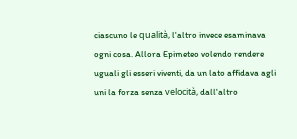ciascuno le qualità, l'altro invece esaminava ogni cosa. Allora Epimeteo volendo rendere uguali gli esseri viventi, da un lato affidava agli uni la forza senza velocità, dall'altro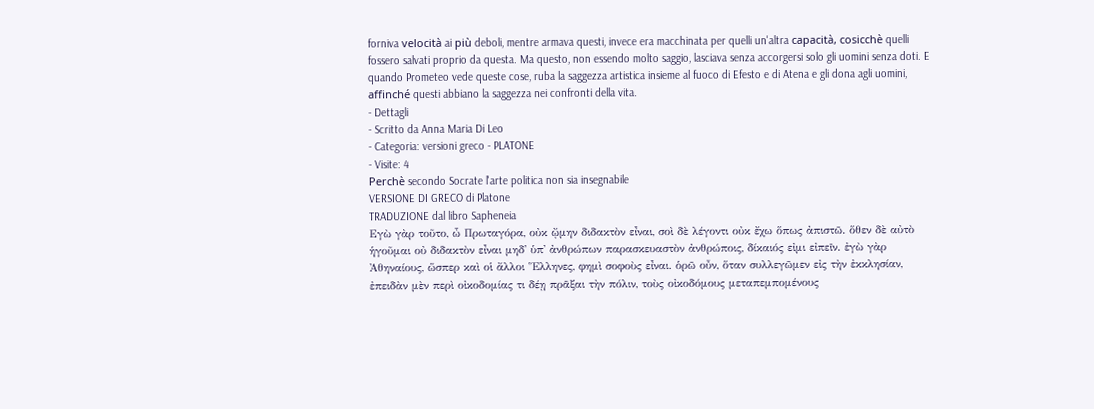forniva velocità ai più deboli, mentre armava questi, invece era macchinata per quelli un'altra capacità, cosicchè quelli fossero salvati proprio da questa. Ma questo, non essendo molto saggio, lasciava senza accorgersi solo gli uomini senza doti. E quando Prometeo vede queste cose, ruba la saggezza artistica insieme al fuoco di Efesto e di Atena e gli dona agli uomini, affinché questi abbiano la saggezza nei confronti della vita.
- Dettagli
- Scritto da Anna Maria Di Leo
- Categoria: versioni greco - PLATONE
- Visite: 4
Perchè secondo Socrate l'arte politica non sia insegnabile
VERSIONE DI GRECO di Platone
TRADUZIONE dal libro Sapheneia
Eγὼ γὰρ τοῦτο, ὦ Πρωταγόρα, οὐκ ᾤμην διδακτὸν εἶναι, σοὶ δὲ λέγοντι οὐκ ἔχω ὅπως ἀπιστῶ. ὅθεν δὲ αὐτὸ ἡγοῦμαι οὐ διδακτὸν εἶναι μηδ' ὑπ' ἀνθρώπων παρασκευαστὸν ἀνθρώποις, δίκαιός εἰμι εἰπεῖν. ἐγὼ γὰρ Ἀθηναίους, ὥσπερ καὶ οἱ ἄλλοι Ἕλληνες, φημὶ σοφοὺς εἶναι. ὁρῶ οὖν, ὅταν συλλεγῶμεν εἰς τὴν ἐκκλησίαν, ἐπειδὰν μὲν περὶ οἰκοδομίας τι δέῃ πρᾶξαι τὴν πόλιν, τοὺς οἰκοδόμους μεταπεμπομένους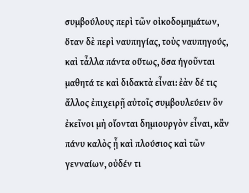συμβούλους περὶ τῶν οἰκοδομημάτων, ὅταν δὲ περὶ ναυπηγίας, τοὺς ναυπηγούς, καὶ τἆλλα πάντα οὕτως, ὅσα ἡγοῦνται μαθητά τε καὶ διδακτὰ εἶναι: ἐὰν δέ τις ἄλλος ἐπιχειρῇ αὐτοῖς συμβουλεύειν ὃν ἐκεῖνοι μὴ οἴονται δημιουργὸν εἶναι, κἂν πάνυ καλὸς ᾖ καὶ πλούσιος καὶ τῶν γενναίων, οὐδέν τι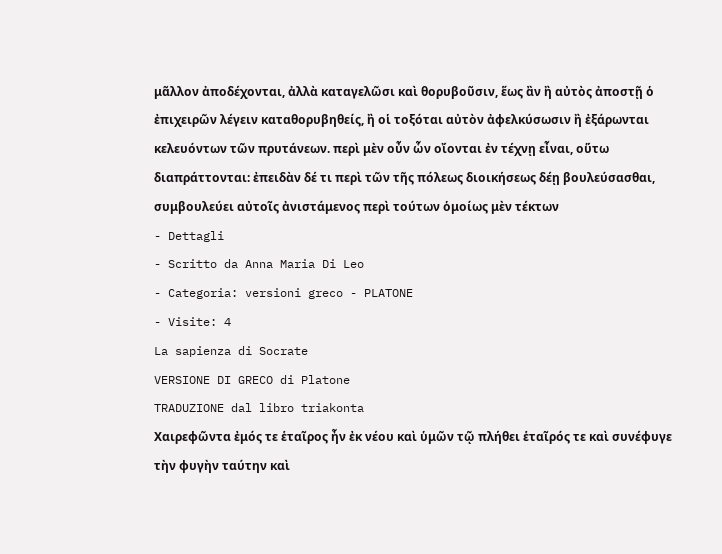μᾶλλον ἀποδέχονται, ἀλλὰ καταγελῶσι καὶ θορυβοῦσιν, ἕως ἂν ἢ αὐτὸς ἀποστῇ ὁ ἐπιχειρῶν λέγειν καταθορυβηθείς, ἢ οἱ τοξόται αὐτὸν ἀφελκύσωσιν ἢ ἐξάρωνται κελευόντων τῶν πρυτάνεων. περὶ μὲν οὖν ὧν οἴονται ἐν τέχνῃ εἶναι, οὕτω διαπράττονται: ἐπειδὰν δέ τι περὶ τῶν τῆς πόλεως διοικήσεως δέῃ βουλεύσασθαι, συμβουλεύει αὐτοῖς ἀνιστάμενος περὶ τούτων ὁμοίως μὲν τέκτων
- Dettagli
- Scritto da Anna Maria Di Leo
- Categoria: versioni greco - PLATONE
- Visite: 4
La sapienza di Socrate
VERSIONE DI GRECO di Platone
TRADUZIONE dal libro triakonta
Χαιρεφῶντα ἐμός τε ἑταῖρος ἦν ἐκ νέου καὶ ὑμῶν τῷ πλήθει ἑταῖρός τε καὶ συνέφυγε τὴν φυγὴν ταύτην καὶ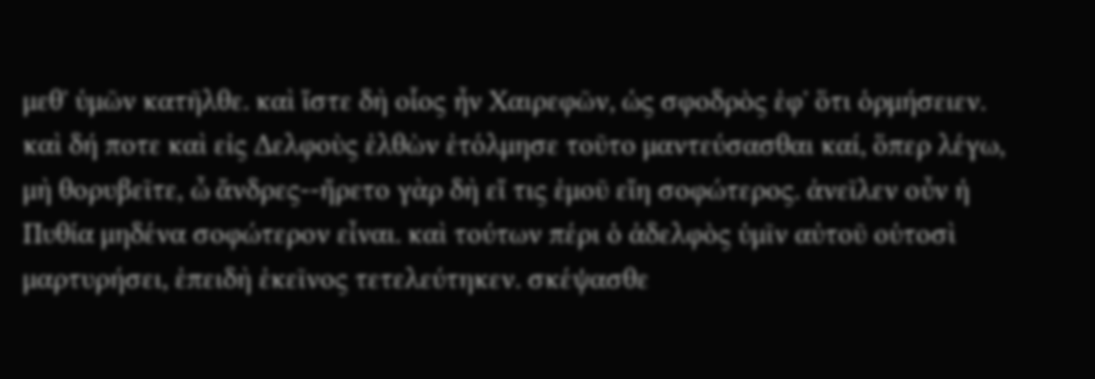μεθ᾽ ὑμῶν κατῆλθε. καὶ ἴστε δὴ οἷος ἦν Χαιρεφῶν, ὡς σφοδρὸς ἐφ᾽ ὅτι ὁρμήσειεν. καὶ δή ποτε καὶ εἰς Δελφοὺς ἐλθὼν ἐτόλμησε τοῦτο μαντεύσασθαι καί, ὅπερ λέγω, μὴ θορυβεῖτε, ὦ ἄνδρες--ἤρετο γὰρ δὴ εἴ τις ἐμοῦ εἴη σοφώτερος. ἀνεῖλεν οὖν ἡ Πυθία μηδένα σοφώτερον εἶναι. καὶ τούτων πέρι ὁ ἀδελφὸς ὑμῖν αὐτοῦ οὑτοσὶ μαρτυρήσει, ἐπειδὴ ἐκεῖνος τετελεύτηκεν. σκέψασθε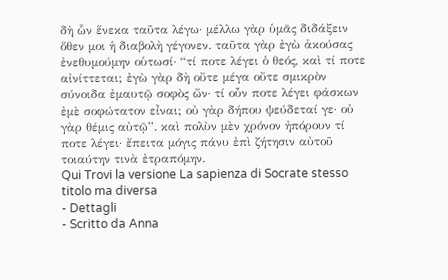δὴ ὧν ἕνεκα ταῦτα λέγω· μέλλω γὰρ ὑμᾶς διδάξειν ὅθεν μοι ἡ διαβολὴ γέγονεν. ταῦτα γὰρ ἐγὼ ἀκούσας ἐνεθυμούμην οὑτωσί· “τί ποτε λέγει ὁ θεός, καὶ τί ποτε αἰνίττεται; ἐγὼ γὰρ δὴ οὔτε μέγα οὔτε σμικρὸν σύνοιδα ἐμαυτῷ σοφὸς ὤν· τί οὖν ποτε λέγει φάσκων ἐμὲ σοφώτατον εἶναι; οὐ γὰρ δήπου ψεύδεταί γε· οὐ γὰρ θέμις αὐτῷ”. καὶ πολὺν μὲν χρόνον ἠπόρουν τί ποτε λέγει· ἔπειτα μόγις πάνυ ἐπὶ ζήτησιν αὐτοῦ τοιαύτην τινὰ ἐτραπόμην.
Qui Trovi la versione La sapienza di Socrate stesso titolo ma diversa
- Dettagli
- Scritto da Anna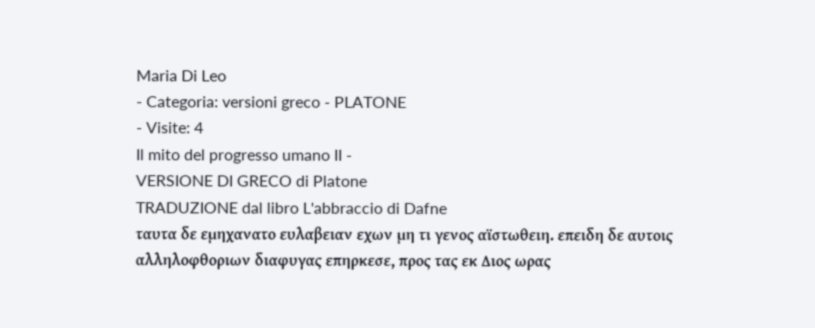Maria Di Leo
- Categoria: versioni greco - PLATONE
- Visite: 4
Il mito del progresso umano II -
VERSIONE DI GRECO di Platone
TRADUZIONE dal libro L'abbraccio di Dafne
ταυτα δε εμηχανατο ευλαβειαν εχων μη τι γενος αϊστωθειη. επειδη δε αυτοις αλληλοφθοριων διαφυγας επηρκεσε, προς τας εκ Διος ωρας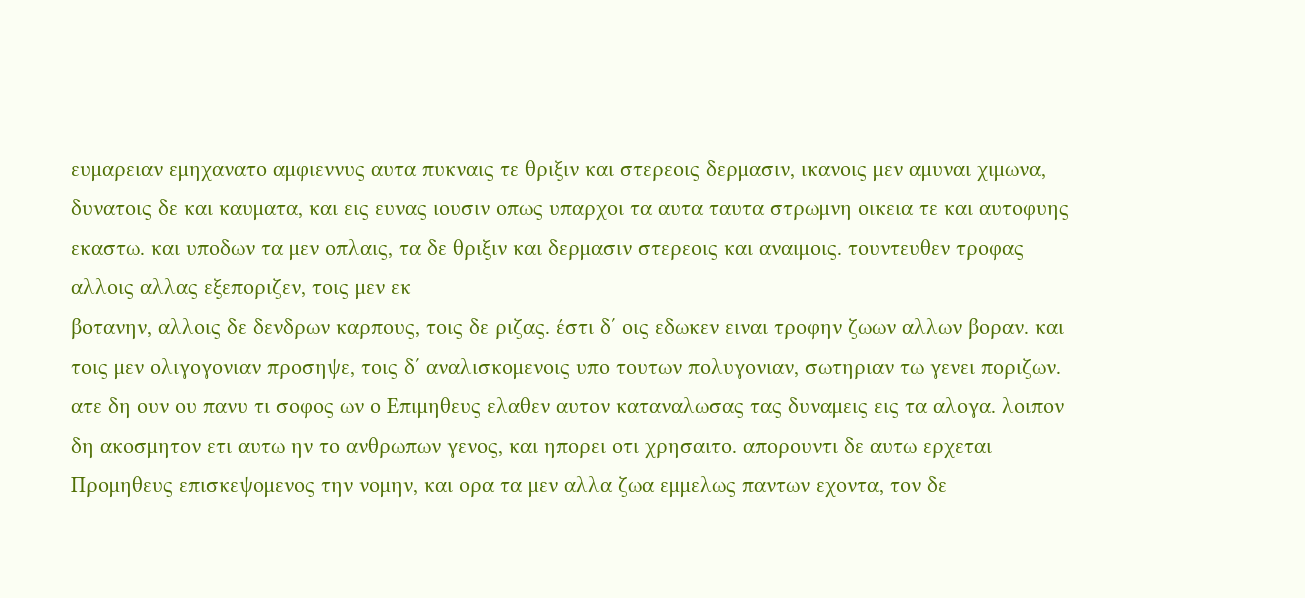ευμαρειαν εμηχανατο αμφιεννυς αυτα πυκναις τε θριξιν και στερεοις δερμασιν, ικανοις μεν αμυναι χιμωνα, δυνατοις δε και καυματα, και εις ευνας ιουσιν οπως υπαρχοι τα αυτα ταυτα στρωμνη οικεια τε και αυτοφυης εκαστω. και υποδων τα μεν οπλαις, τα δε θριξιν και δερμασιν στερεοις και αναιμοις. τουντευθεν τροφας αλλοις αλλας εξεποριζεν, τοις μεν εκ
βοτανην, αλλοις δε δενδρων καρπους, τοις δε ριζας. έστι δ΄ οις εδωκεν ειναι τροφην ζωων αλλων βοραν. και τοις μεν ολιγογονιαν προσηψε, τοις δ΄ αναλισκομενοις υπο τουτων πολυγονιαν, σωτηριαν τω γενει ποριζων. ατε δη ουν ου πανυ τι σοφος ων ο Επιμηθευς ελαθεν αυτον καταναλωσας τας δυναμεις εις τα αλογα. λοιπον δη ακοσμητον ετι αυτω ην το ανθρωπων γενος, και ηπορει οτι χρησαιτο. απορουντι δε αυτω ερχεται Προμηθευς επισκεψομενος την νομην, και ορα τα μεν αλλα ζωα εμμελως παντων εχοντα, τον δε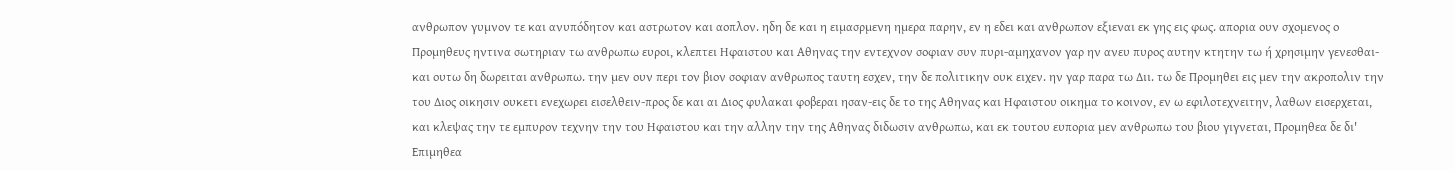ανθρωπον γυμνον τε και ανυπόδητον και αστρωτον και αοπλον. ηδη δε και η ειμασρμενη ημερα παρην, εν η εδει και ανθρωπον εξιεναι εκ γης εις φως. απορια ουν σχομενος ο Προμηθευς ηντινα σωτηριαν τω ανθρωπω ευροι, κλεπτει Ηφαιστου και Αθηνας την εντεχνον σοφιαν συν πυρι-αμηχανον γαρ ην ανευ πυρος αυτην κτητην τω ή χρησιμην γενεσθαι-και ουτω δη δωρειται ανθρωπω. την μεν ουν περι τον βιον σοφιαν ανθρωπος ταυτη εσχεν, την δε πολιτικην ουκ ειχεν. ην γαρ παρα τω Διι. τω δε Προμηθει εις μεν την ακροπολιν την του Διος οικησιν ουκετι ενεχωρει εισελθειν-προς δε και αι Διος φυλακαι φοβεραι ησαν-εις δε το της Αθηνας και Ηφαιστου οικημα το κοινον, εν ω εφιλοτεχνειτην, λαθων εισερχεται, και κλεψας την τε εμπυρον τεχνην την του Ηφαιστου και την αλλην την της Αθηνας διδωσιν ανθρωπω, και εκ τουτου ευπορια μεν ανθρωπω του βιου γιγνεται, Προμηθεα δε δι' Επιμηθεα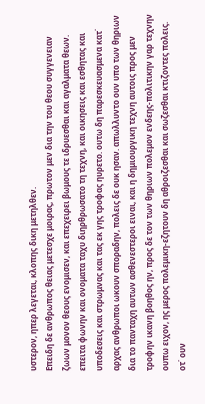υστερον, ηπερ λεγεται, κλοπης δικη μετηλθεν.
Επειδη δε ανθρωπος θειας μετεσχε μοιρας, πρωτον μεν δια την του θεου συγγενειαν ζωων μονον θεους ενομισεν, και επεχειρει βωμους τε ιδρυεσθαι και αγαλματα θεων. επειτα φωνην και ονοματα ταχυ διηρθρωσατο τη τεχνη, και οικησεις και εσθητας και υποδεσεις και στρωμνας και τας εκ γης τροφας ηυρετο. ουτω δη παρεσκευασμενα κατ΄ αρχας ανθρωποι ωκουν σποραδην, πολεις δε ουκ ησαν. απωλλυντο ουν υπο των θηριων δια το πανταχη αυτων ασθενεστεροι ειναι, και η δημιουργικη τεχνη αυτοις προς μεν τροφην ικανη βοηθος ην, προς δε τον των θηριων πολεμον ενδεης-πολιτικην γαρ τεχνην ουπω ειχον, ης μερος πολεμικη-εζητουν δη αθροιζεσθαι και σωζεσθαι κτιζοντες πολεις. οτ΄ ουν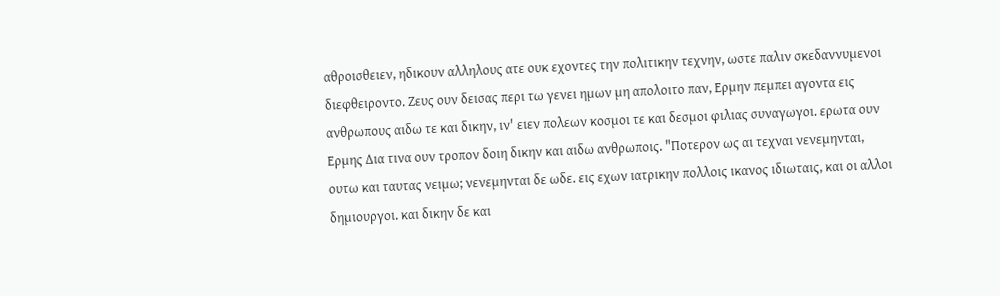αθροισθειεν, ηδικουν αλληλους ατε ουκ εχοντες την πολιτικην τεχνην, ωστε παλιν σκεδαννυμενοι διεφθειροντο. Ζευς ουν δεισας περι τω γενει ημων μη απολοιτο παν, Ερμην πεμπει αγοντα εις ανθρωπους αιδω τε και δικην, ιν' ειεν πολεων κοσμοι τε και δεσμοι φιλιας συναγωγοι. ερωτα ουν Ερμης Δια τινα ουν τροπον δοιη δικην και αιδω ανθρωποις. "Ποτερον ως αι τεχναι νενεμηνται, ουτω και ταυτας νειμω; νενεμηνται δε ωδε. εις εχων ιατρικην πολλοις ικανος ιδιωταις, και οι αλλοι δημιουργοι. και δικην δε και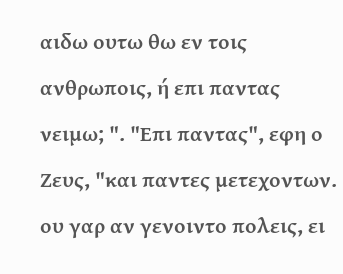αιδω ουτω θω εν τοις ανθρωποις, ή επι παντας νειμω; ". "Επι παντας", εφη ο Ζευς, "και παντες μετεχοντων. ου γαρ αν γενοιντο πολεις, ει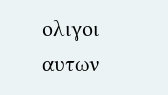ολιγοι αυτων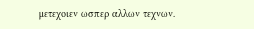μετεχοιεν ωσπερ αλλων τεχνων.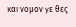και νομον γε θες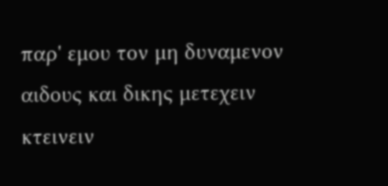παρ' εμου τον μη δυναμενον αιδους και δικης μετεχειν κτεινειν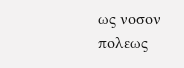ως νοσον πολεως